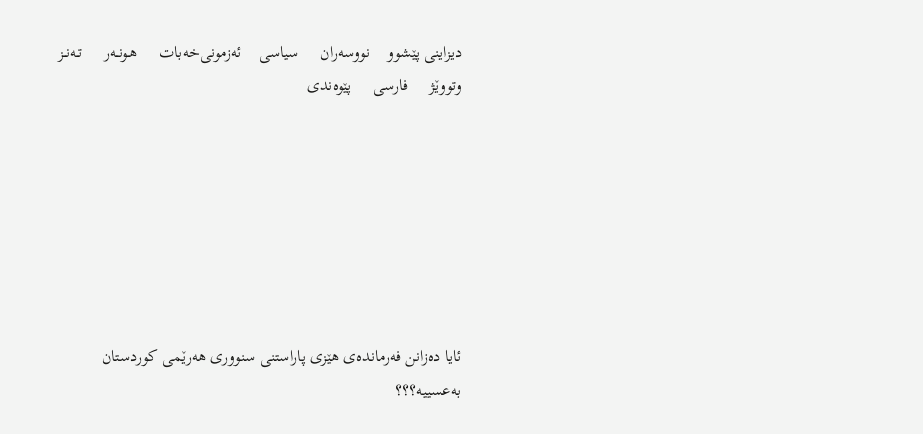دیزاینی پێشوو    نووسه‌ران   ‌  سیاسی    ئه‌زمونی‌خه‌بات     هـونــه‌ر     تـه‌نــز     وتووێژ     فارسی     پێوه‌ندی







ئایا ده‌زانن فه‌رمانده‌ی هێزی پاراستنی سنووری هه‌رێمی كوردستان به‌عسییه‌؟؟؟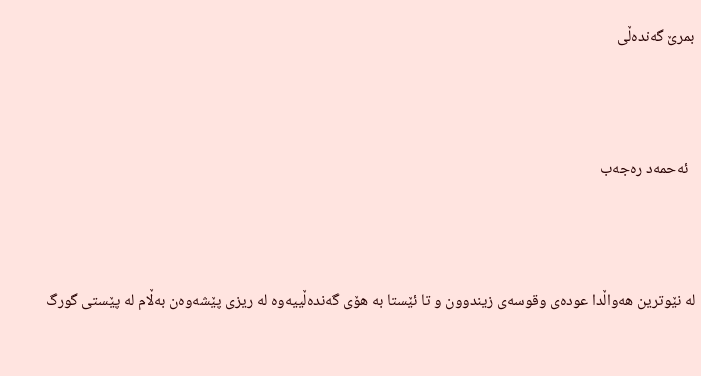بمرێ گه‌نده‌ڵی



  ئه‌حمه‌د ره‌جه‌ب



له‌ نێوترین هه‌واڵدا عوده‌ی وقوسه‌ی زیندوون و تا ئێستا به‌ هۆی گه‌نده‌ڵییه‌وه‌ له‌ ریزی پێشه‌وه‌ن به‌ڵام له‌ پێستی گورگ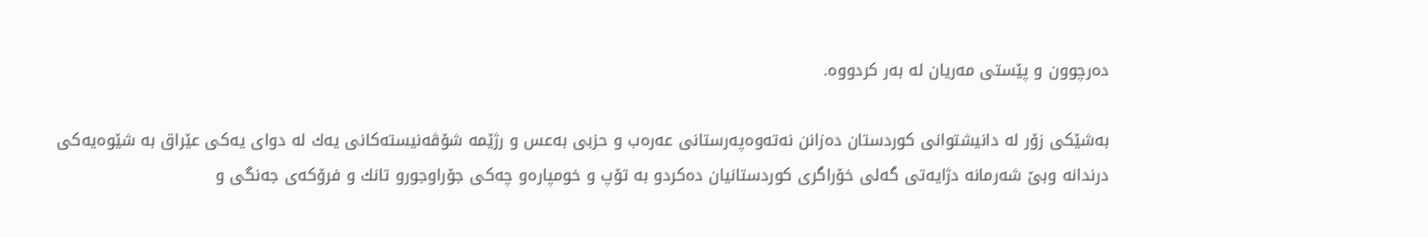ده‌رچوون و پێستی مه‌ریان له‌ به‌ر كردووه‌.

به‌شێكی زۆر له‌ دانیشتوانی كوردستان ده‌زانن نه‌ته‌وه‌په‌رستانی عه‌ره‌ب و حزبی به‌عس و رژێمه‌ شۆڤه‌نیسته‌كانی یه‌ك له‌ دوای یه‌كی عێراق به‌ شێوه‌یه‌كی درندانه‌ وبێ شه‌رمانه‌ دژایه‌تی گه‌لی خۆراگری كوردستانیان ده‌كردو به‌ تۆپ و خومپاره‌و چه‌كی جۆراوجورو تانك و فرۆكه‌ی جه‌نگی و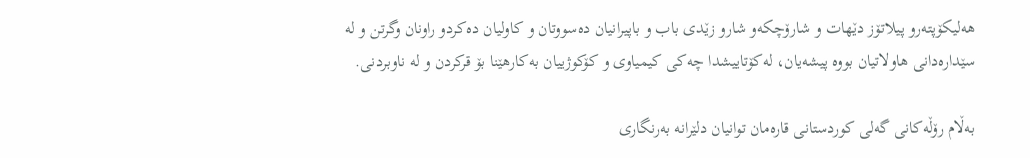هه‌لیكۆپته‌رو پیلاتۆز دێهات و شارۆچكه‌و شارو زێدی باب و باپیرانیان ده‌سووتان و كاولیان ده‌كردو راونان وگرتن و له‌ سێداره‌دانی هاولاتیان بووه‌ پیشه‌یان، له‌كۆتاییشدا چه‌كی كیمیاوی و كۆكوژییان به‌كارهێنا بۆ قركردن و له‌ ناوبردنی.

به‌ڵام رۆڵه‌كانی گه‌لی كوردستانی قاره‌مان توانیان دلێرانه‌ به‌رنگاری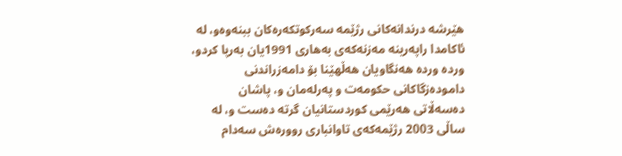هێرشه‌ درندانه‌كانی رژێمه‌ سه‌ركوتكه‌ره‌كان ببنه‌وه‌و، له‌ ئاكامدا راپه‌رینه‌ مه‌زنه‌كه‌ی به‌هاری 1991یان به‌رپا كردو، ورده‌ ورده‌ هه‌نگاویان هه‌ڵهێنا بۆ دامه‌زراندنی داموده‌زگاكانی حكومه‌ت و په‌رله‌مان و، پاشان ده‌سه‌ڵاتی هه‌رێمی كوردستانیان گرته‌ ده‌ست و، له‌ ساڵی 2003 رژێمه‌كه‌ی تاوانباری رووره‌ش سه‌دام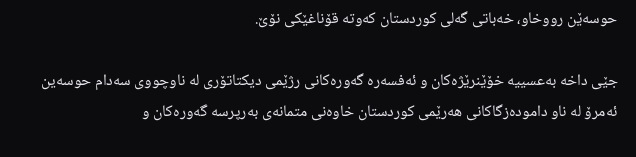حوسه‌ێن رووخاو، خه‌باتی گه‌لی كوردستان كه‌وته‌ قۆناغێكی نۆێ.

جێی داخه‌ به‌عسییه‌ خۆێنرێژه‌كان و ئه‌فسه‌ره‌ گه‌وره‌كانی رژێمی دیكتاتۆری له‌ ناوچووی سه‌دام حوسه‌ین ئه‌مرۆ له‌ ناو داموده‌زگاكانی هه‌رێمی كوردستان خاوه‌نی متمانه‌ی به‌رپرسه‌ گه‌وره‌كان و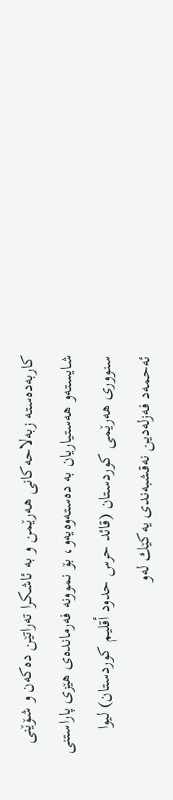كاربه‌ده‌سته‌ زبه‌لاحه‌كانی هه‌رێمن و به‌ ئاشكرا ته‌راتێن ده‌كه‌ن و شۆێنی شایسته‌و هه‌ستیاریان به‌ ده‌سته‌وه‌یه‌و، بۆ نموونه‌ فه‌رمانده‌ی هێزی پاراستنی سنووری هه‌رێمی كوردستان (قائد حرس حدود أقلیم كوردستان) لیوا ئه‌حمه‌د فه‌زله‌دین نه‌قشبه‌ندی یه‌كێك له‌و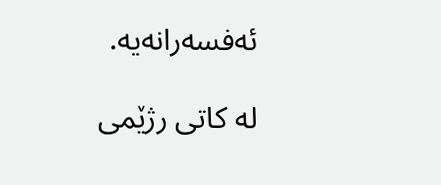ئه‌فسه‌رانه‌یه‌.

له‌ كاتی رژێمی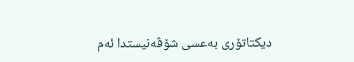دیكتاتۆری به‌عسی شۆڤه‌نیستدا ئه‌م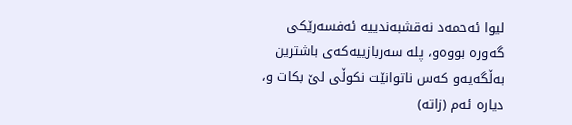لیوا ئه‌حمه‌د نه‌قشبه‌ندییه‌ ئه‌فسه‌رێكی گه‌وره‌ بووه‌و، پله‌ سه‌ربازییه‌كه‌ی باشترین به‌ڵگه‌یه‌و كه‌س ناتوانێت نكوڵی لێ بكات و، دیاره‌ ئه‌م (زاته)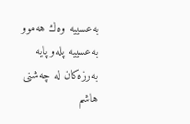به‌عسییه‌ وه‌ك هه‌موو به‌عسییه‌ پله‌و پایه‌ به‌رزه‌كان له‌ چه‌شنی هاشم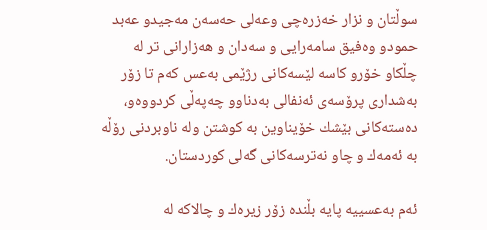سوڵتان و نزار خه‌زره‌چی وعه‌لی حه‌سه‌ن مه‌جیدو عه‌بد حمودو وه‌فیق سامه‌رایی و سه‌دان و هه‌زارانی تر له‌ چڵكاو خۆرو كاسه‌ لێسه‌كانی رژێمی به‌عس كه‌م تا زۆر به‌شداری پرۆسه‌ی ئه‌نفالی به‌دناوو چه‌په‌ڵی كردووه‌و، ده‌سته‌كانی بێشك خۆیناوین به‌ كوشتن وله‌ ناوبردنی رۆڵه‌ به‌ ئه‌مه‌ك و چاو نه‌ترسه‌كانی گه‌لی كوردستان.

ئه‌م به‌عسییه‌ پایه‌ بڵنده‌ زۆر زیره‌ك و چالاكه‌ له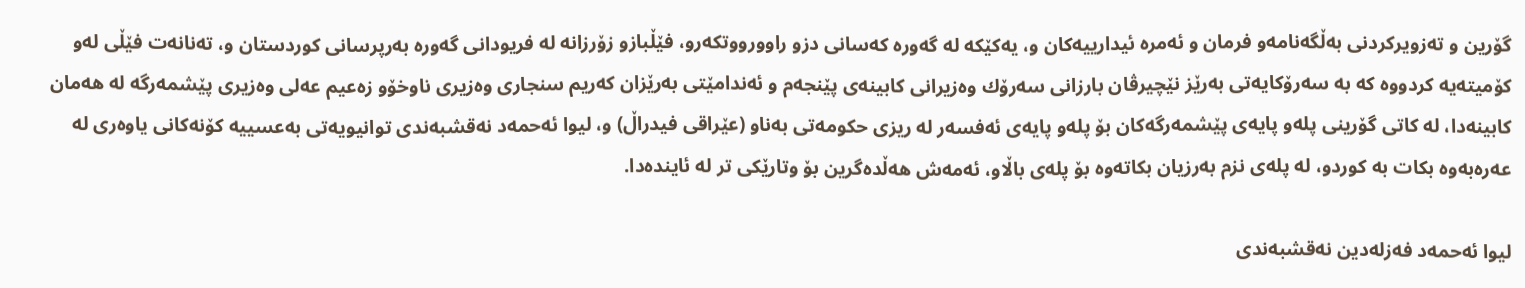گۆرین و ته‌زویركردنی به‌ڵگه‌نامه‌و فرمان و ئه‌مره‌ ئیدارییه‌كان و، یه‌كێكه‌ له‌ گه‌وره‌ كه‌سانی دزو راوورووتكه‌رو، فێڵبازو زۆرزانه‌ له‌ فریودانی گه‌وره‌ به‌رپرسانی كوردستان و، ته‌نانه‌ت فێڵی له‌و كۆمیته‌یه‌ كردووه‌ كه‌ به‌ سه‌رۆكایه‌تی به‌رێز نێچیرڤان بارزانی سه‌رۆك وه‌زیرانی كابینه‌ی پێنجه‌م و ئه‌ندامێتی به‌رێزان كه‌ریم سنجاری وه‌زیری ناوخۆو زه‌عیم عه‌لی وه‌زیری پێشمه‌رگه‌ له‌ هه‌مان كابینه‌دا، له‌ كاتی گۆرینی پله‌و پایه‌ی پێشمه‌رگه‌كان بۆ پله‌و پایه‌ی ئه‌فسه‌ر له‌ ریزی حكومه‌تی به‌ناو (عێراقی فیدراڵ) و، لیوا ئه‌حمه‌د نه‌قشبه‌ندی توانیویه‌تی به‌عسییه‌ كۆنه‌كانی یاوه‌ری له‌ عه‌ره‌به‌وه‌ بكات به‌ كوردو، له‌ پله‌ی نزم به‌رزیان بكاته‌وه‌ بۆ پله‌ی باڵاو، ئه‌مه‌ش هه‌ڵده‌گرین بۆ وتارێكی تر له‌ ئاینده‌دا.

لیوا ئه‌حمه‌د فه‌زله‌دین نه‌قشبه‌ندی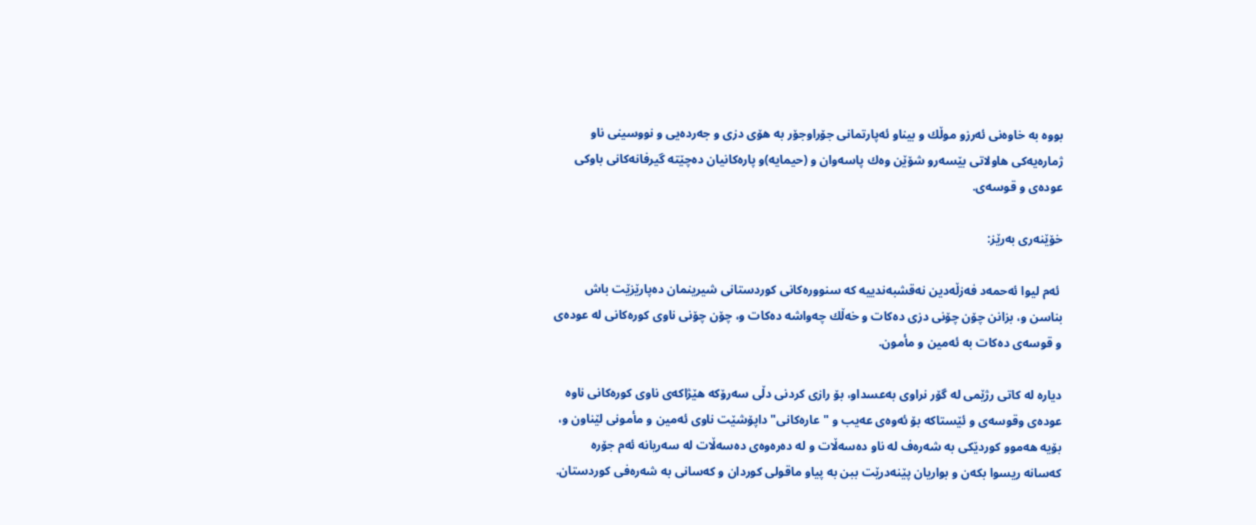بووه‌ به‌ خاوه‌نی ئه‌رزو موڵك و بیناو ئه‌پارتمانی جۆراوجۆر به‌ هۆی دزی و جه‌رده‌یی و نووسینی ناو ژماره‌یه‌كی هاولاتی بێسه‌رو شۆێن وه‌ك پاسه‌وان و (حیمایه‌)و پاره‌كانیان ده‌چێته‌ گیرفانه‌كانی باوكی عوده‌ی و قوسه‌ی.

خۆێنه‌ری به‌رێز:

 ئه‌م لیوا ئه‌حمه‌د فه‌زڵه‌دین نه‌قشبه‌ندییه كه‌ سنووره‌كانی كوردستانی شیرینمان ده‌پارێزێت‌ باش بناسن‌ و، بزانن چۆن چۆنی دزی ده‌كات و خه‌ڵك چه‌واشه‌ ده‌كات و، چۆن چۆنی ناوی كوره‌كانی له‌ عوده‌ی و قوسه‌ی ده‌كات به‌ ئه‌مین و مأمون.

دیاره‌ له‌ كاتی رژێمی له‌ گۆر نراوی به‌عسداو، بۆ رازی كردنی دڵی سه‌رۆكه‌ هێژاكه‌ی ناوی كوره‌كانی ناوه‌ عوده‌ی وقوسه‌ی و ئێستاكه‌ بۆ ئه‌وه‌ی عه‌یب و "عاره‌كانی" داپۆشێت ناوی ئه‌مین و مأمونی لێناون و، بۆیه‌ هه‌موو كوردێكی به‌ شه‌ره‌ف له‌ ناو ده‌سه‌ڵات و له‌ ده‌ره‌وه‌ی ده‌سه‌ڵات له‌ سه‌ریانه‌ ئه‌م جۆره‌ كه‌سانه‌ ریسوا بكه‌ن و بواریان پێنه‌درێت ببن به‌ پیاو ماقولی كوردان و كه‌سانی به‌ شه‌ره‌فی كوردستان.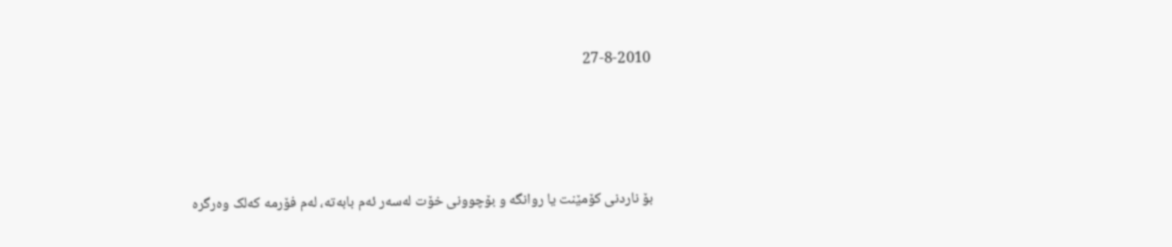27-8-2010




بۆ ناردنی کۆمێنت یا روانگه‌ و بۆچوونی خۆت له‌سه‌ر ئه‌م بابه‌ته‌، له‌م فۆرمه‌ که‌لک وه‌رگره‌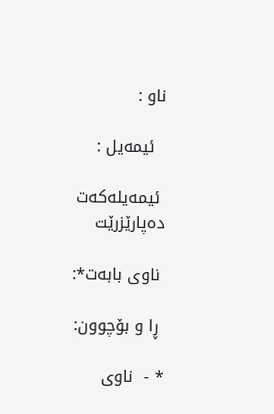ناو :

  ئیمه‌یل :

 ئیمه‌یله‌که‌ت ده‌پارێزرێت

 ناوی بابه‌ت*:

 ڕا و بۆچوون:

* -  ناوی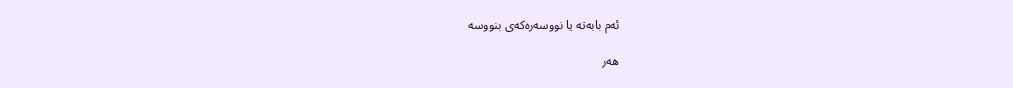ئه‌م بابه‌ته‌ یا نووسه‌ره‌که‌ی بنووسه‌

هه‌ر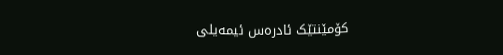کۆمێنتێک ئادره‌س ئیمه‌یلی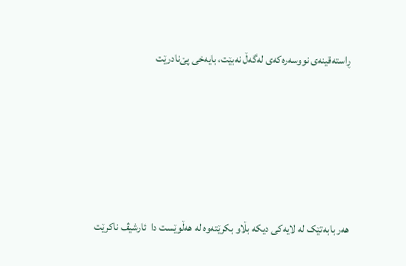ڕاسته‌قینه‌ی نووسه‌ره‌که‌ی له‌گه‌ڵ نه‌بێت، بایه‌خی پێ‌نادرێت







هه‌ر بابه‌تێک له‌ لایه‌کی دیکه‌ بڵاو بکرێته‌وه‌ له هه‌ڵوێست دا  ئارشیڤ ناکرێت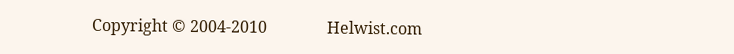Copyright © 2004-2010               Helwist.com